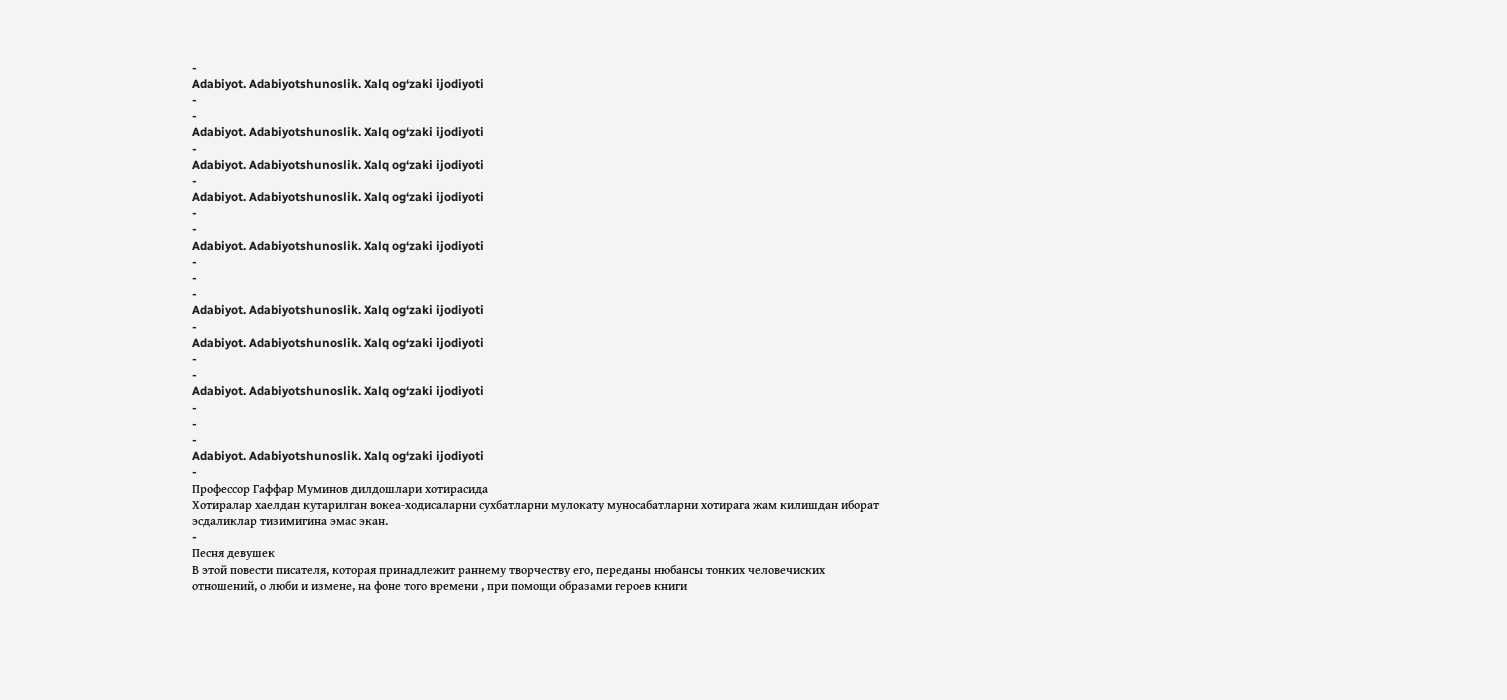-
Adabiyot. Adabiyotshunoslik. Xalq og‘zaki ijodiyoti
-
-
Adabiyot. Adabiyotshunoslik. Xalq og‘zaki ijodiyoti
-
Adabiyot. Adabiyotshunoslik. Xalq og‘zaki ijodiyoti
-
Adabiyot. Adabiyotshunoslik. Xalq og‘zaki ijodiyoti
-
-
Adabiyot. Adabiyotshunoslik. Xalq og‘zaki ijodiyoti
-
-
-
Adabiyot. Adabiyotshunoslik. Xalq og‘zaki ijodiyoti
-
Adabiyot. Adabiyotshunoslik. Xalq og‘zaki ijodiyoti
-
-
Adabiyot. Adabiyotshunoslik. Xalq og‘zaki ijodiyoti
-
-
-
Adabiyot. Adabiyotshunoslik. Xalq og‘zaki ijodiyoti
-
Профессор Гаффар Муминов дилдошлари хотирасида
Хотиралар хаелдан кутарилган вокеа-ходисаларни сухбатларни мулокату муносабатларни хотирага жам килишдан иборат эсдаликлар тизимигина эмас экан.
-
Песня девушек
В этой повести писателя, которая принадлежит раннему творчеству его, переданы нюбансы тонких человечиских отношений, о люби и измене, на фоне того времени , при помощи образами героев книги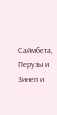Саймбета, Перузы и Зинеп и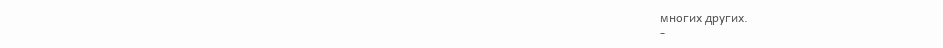многих других.
-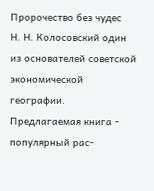Пророчество без чудес
Н. Н. Колосовский один из основателей советской экономической географии. Предлагаемая книга - популярный рас-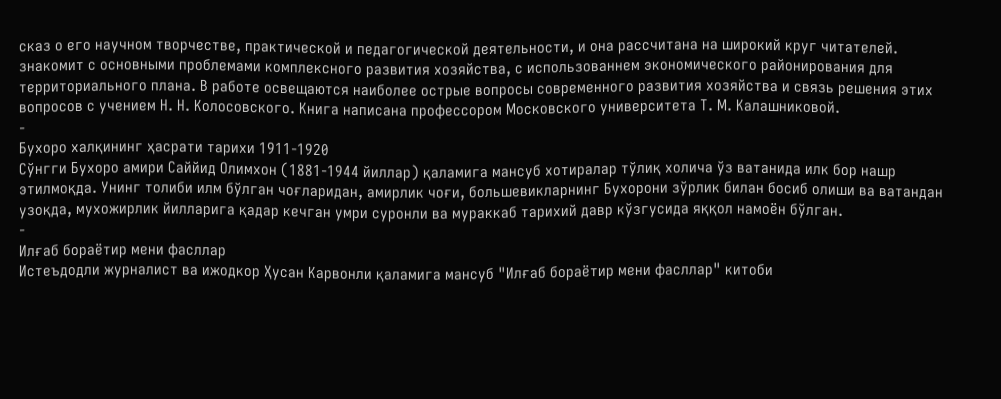сказ о его научном творчестве, практической и педагогической деятельности, и она рассчитана на широкий круг читателей. знакомит с основными проблемами комплексного развития хозяйства, с использованнем экономического районирования для территориального плана. В работе освещаются наиболее острые вопросы современного развития хозяйства и связь решения этих вопросов с учением Н. Н. Колосовского. Книга написана профессором Московского университета Т. М. Калашниковой.
-
Бухоро халқининг ҳасрати тарихи 1911-1920
Сўнгги Бухоро амири Саййид Олимхон (1881-1944 йиллар) қаламига мансуб хотиралар тўлиқ холича ўз ватанида илк бор нашр этилмоқда. Унинг толиби илм бўлган чоғларидан, амирлик чоғи, большевикларнинг Бухорони зўрлик билан босиб олиши ва ватандан узоқда, мухожирлик йилларига қадар кечган умри суронли ва мураккаб тарихий давр кўзгусида яққол намоён бўлган.
-
Илғаб бораётир мени фасллар
Истеъдодли журналист ва ижодкор Ҳусан Карвонли қаламига мансуб "Илғаб бораётир мени фасллар" китоби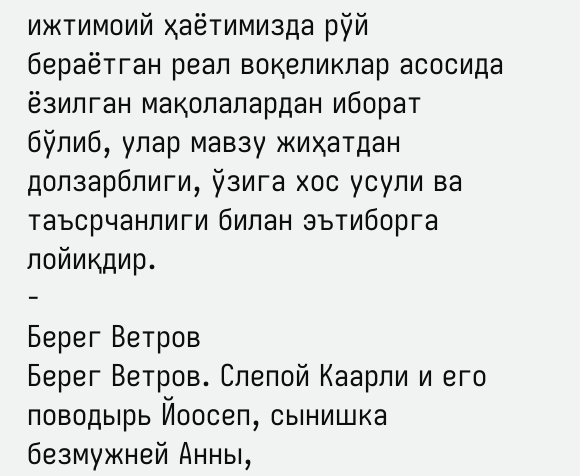ижтимоий ҳаётимизда рўй бераётган реал воқеликлар асосида ёзилган мақолалардан иборат бўлиб, улар мавзу жиҳатдан долзарблиги, ўзига хос усули ва таъсрчанлиги билан эътиборга лойиқдир.
-
Берег Ветров
Берег Ветров. Слепой Каарли и его поводырь Йоосеп, сынишка безмужней Анны,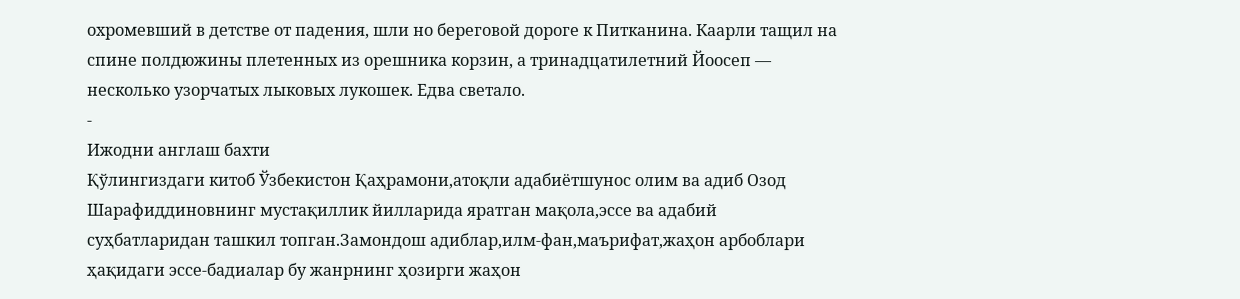охромевший в детстве от падения, шли но береговой дороге к Питканина. Каарли тащил на спине полдюжины плетенных из орешника корзин, а тринадцатилетний Йоосеп — несколько узорчатых лыковых лукошек. Едва светало.
-
Ижодни англаш бахти
Қўлингиздаги китоб Ўзбекистон Қаҳрамони,атоқли адабиётшунос олим ва адиб Озод Шарафиддиновнинг мустақиллик йилларида яратган мақола,эссе ва адабий суҳбатларидан ташкил топган.Замондош адиблар,илм-фан,маърифат,жаҳон арбоблари ҳақидаги эссе-бадиалар бу жанрнинг ҳозирги жаҳон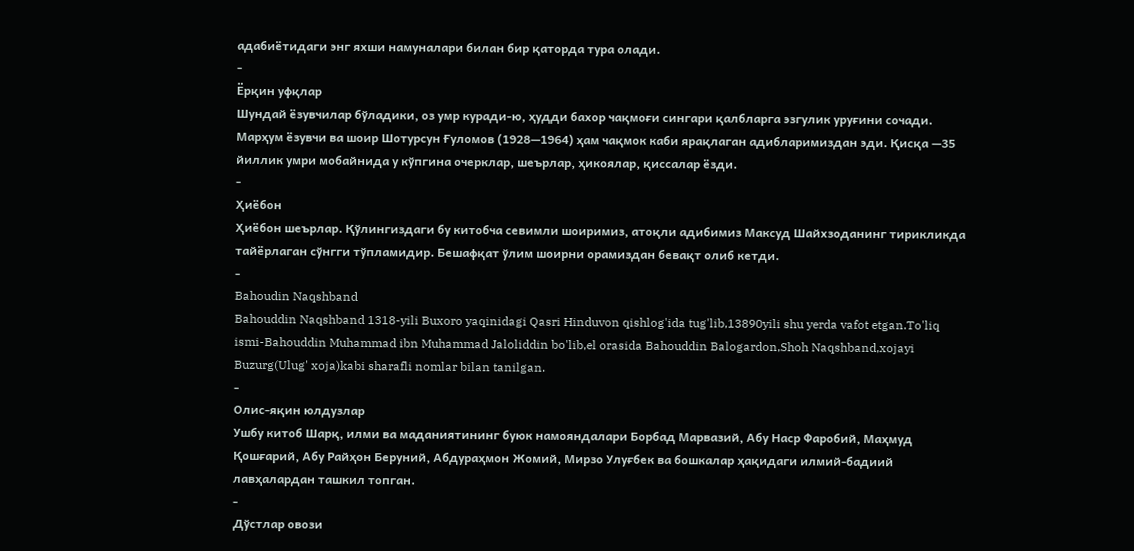адабиётидаги энг яхши намуналари билан бир қаторда тура олади.
-
Ёрқин уфқлар
Шундай ёзувчилар бўладики, оз умр куради-ю, ҳудди бахор чақмоғи сингари қалбларга эзгулик уруғини сочади. Марҳум ёзувчи ва шоир Шотурсун Ғуломов (1928—1964) ҳам чақмок каби ярақлаган адибларимиздан эди. Қисқа —35 йиллик умри мобайнида у кўпгина очерклар, шеърлар, ҳикоялар, қиссалар ёзди.
-
Ҳиёбон
Ҳиёбон шеърлар. Қўлингиздаги бу китобча севимли шоиримиз, атоқли адибимиз Максуд Шайхзоданинг тирикликда тайёрлаган сўнгги тўпламидир. Бешафқат ўлим шоирни орамиздан бевақт олиб кетди.
-
Bahoudin Naqshband
Bahouddin Naqshband 1318-yili Buxoro yaqinidagi Qasri Hinduvon qishlog'ida tug'lib,13890yili shu yerda vafot etgan.To'liq ismi-Bahouddin Muhammad ibn Muhammad Jaloliddin bo'lib,el orasida Bahouddin Balogardon,Shoh Naqshband,xojayi Buzurg(Ulug' xoja)kabi sharafli nomlar bilan tanilgan.
-
Олис-яқин юлдузлар
Ушбу китоб Шарқ, илми ва маданиятининг буюк намояндалари Борбад Марвазий, Абу Наср Фаробий, Маҳмуд Қошғарий, Абу Райҳон Беруний, Абдураҳмон Жомий, Мирзо Улуғбек ва бошкалар ҳақидаги илмий-бадиий лавҳалардан ташкил топган.
-
Дўстлар овози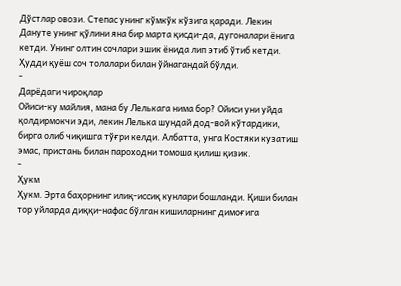Дўстлар овози. Степас унинг кўмкўк кўзига қаради. Лекин Дануте унинг қўлини яна бир марта қисди-да, дугоналари ёнига кетди. Унинг олтин сочлари эшик ёнида лип этиб ўтиб кетди. Ҳудди қуёш соч толалари билан ўйнагандай бўлди.
-
Дарёдаги чироқлар
Ойиси-ку майлия, мана бу Лелькага нима бор? Ойиси уни уйда қолдирмокчи эди, лекин Лелька шундай дод-вой кўтардики, бирга олиб чиқишга тўғри келди. Албатта, унга Костяки кузатиш эмас, пристань билан пароходни томоша қилиш қизик.
-
Ҳукм
Ҳукм. Эрта баҳорнинг илиқ-иссиқ кунлари бошланди. Қиши билан тор уйларда диққи-нафас бўлган кишиларнинг димоғига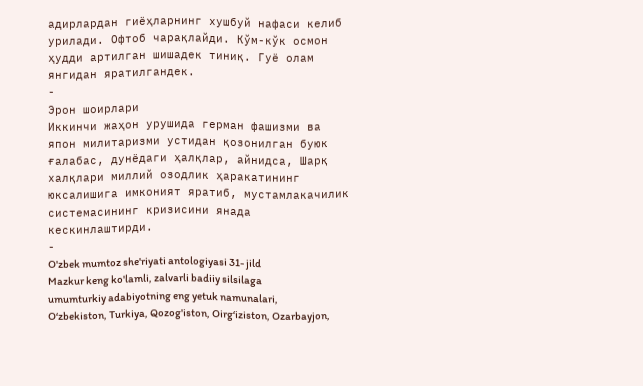адирлардан гиёҳларнинг хушбуй нафаси келиб урилади. Офтоб чарақлайди. Кўм-кўк осмон ҳудди артилган шишадек тиниқ. Гуё олам янгидан яратилгандек.
-
Эрон шоирлари
Иккинчи жаҳон урушида герман фашизми ва япон милитаризми устидан қозонилган буюк ғалабас, дунёдаги ҳалқлар, айнидса, Шарқ халқлари миллий озодлик ҳаракатининг юксалишига имконият яратиб, мустамлакачилик системасининг кризисини янада кескинлаштирди.
-
O'zbek mumtoz she'riyati antologiyasi 31- jild
Mazkur keng ko'lamli, zalvarli badiiy silsilaga umumturkiy adabiyotning eng yetuk namunalari, O‘zbekiston, Turkiya, Qozog'iston, Oirg‘iziston, Ozarbayjon,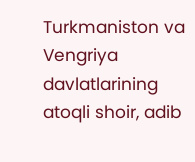Turkmaniston va Vengriya davlatlarining atoqli shoir, adib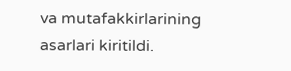va mutafakkirlarining asarlari kiritildi.